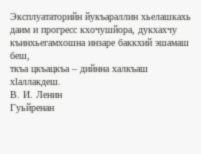Эксплуататорийн йукъараллин хьелашкахь
даим и прогресс кхочушйора, дукхахчу
къинхьегамхошна инзаре баккхий эшамаш беш,
ткъа цкъацкъа – дийнна халкъаш хӏаллакдеш.
В. И. Ленин
Гуьйренан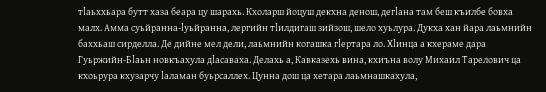тӏаьххьара бутт хаза беара цу шарахь. Кхоларш йоцуш декхна денош, дегӏана там беш къилбе бовха малх. Амма суьйранна-ӏуьйранна, лергийн тӏилдигаш зийзош, шело хуьлура. Дукха хан йара лаьмнийн баххьаш сирделла. Де дийне мел дели, лаьмнийн когашка гӏертара ло. Хӏинца а кхераме дара Гуьржийн-Бӏаьн новкъахула дӏасаваха. Делахь а, Кавказехь вина, кхиъна волу Михаил Тарелович ца кхоьрура кхузарчу ӏаламан буьрсаллех. Цунна дош ца хетара лаьмнашкахула,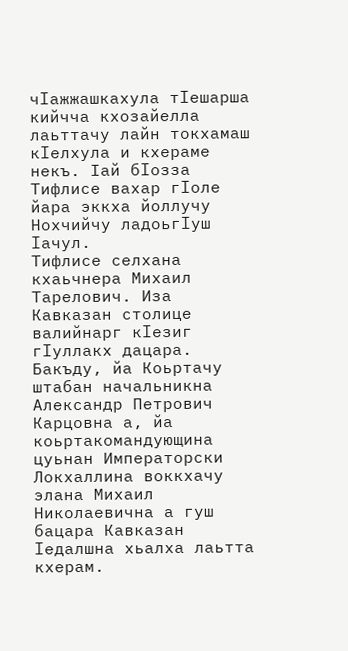чӏажжашкахула тӏешарша кийчча кхозайелла лаьттачу лайн токхамаш кӏелхула и кхераме некъ. Ӏай бӏозза Тифлисе вахар гӏоле йара эккха йоллучу Нохчийчу ладоьгӏуш ӏачул.
Тифлисе селхана кхаьчнера Михаил Тарелович. Иза Кавказан столице валийнарг кӏезиг гӏуллакх дацара. Бакъду, йа Коьртачу штабан начальникна Александр Петрович Карцовна а, йа коьртакомандующина цуьнан Императорски Локхаллина воккхачу элана Михаил Николаевична а гуш бацара Кавказан ӏедалшна хьалха лаьтта кхерам.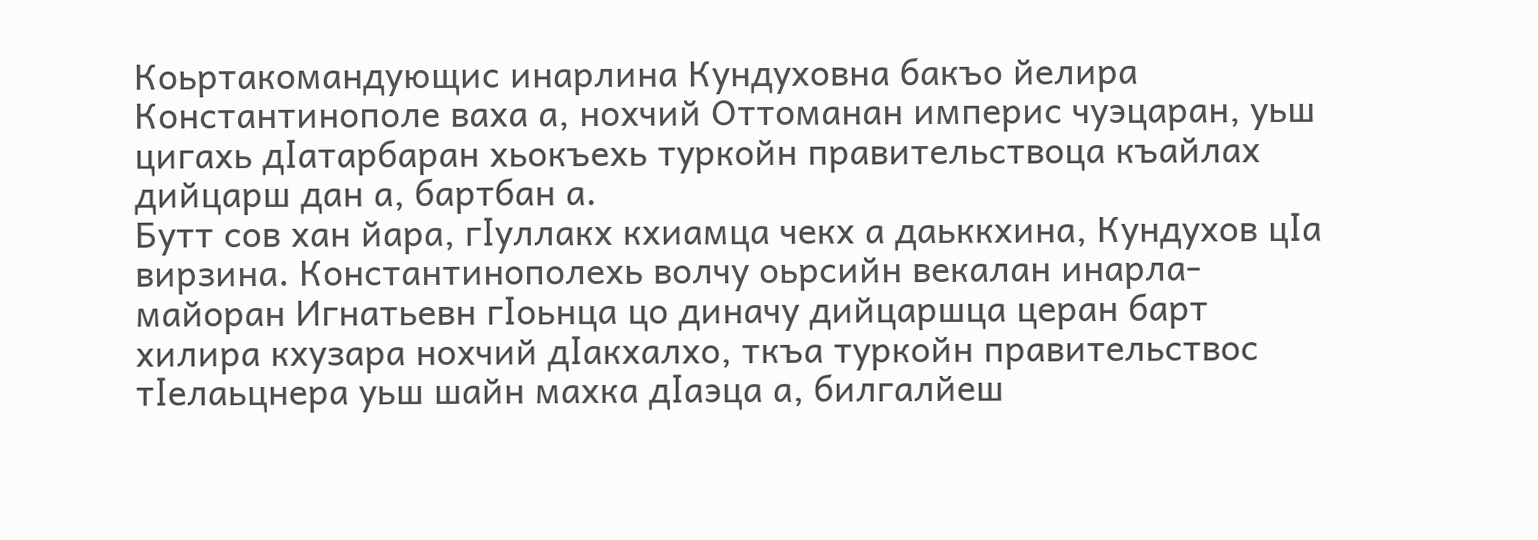Коьртакомандующис инарлина Кундуховна бакъо йелира Константинополе ваха а, нохчий Оттоманан империс чуэцаран, уьш цигахь дӏатарбаран хьокъехь туркойн правительствоца къайлах дийцарш дан а, бартбан а.
Бутт сов хан йара, гӏуллакх кхиамца чекх а даьккхина, Кундухов цӏа вирзина. Константинополехь волчу оьрсийн векалан инарла-майоран Игнатьевн гӏоьнца цо диначу дийцаршца церан барт хилира кхузара нохчий дӏакхалхо, ткъа туркойн правительствос тӏелаьцнера уьш шайн махка дӏаэца а, билгалйеш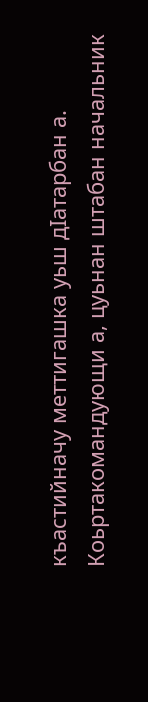къастийначу меттигашка уьш дӏатарбан а. Коьртакомандующи а, цуьнан штабан начальник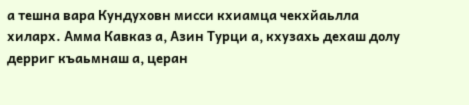а тешна вара Кундуховн мисси кхиамца чекхйаьлла хиларх. Амма Кавказ а, Азин Турци а, кхузахь дехаш долу дерриг къаьмнаш а, церан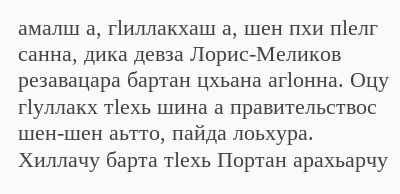амалш а, гӏиллакхаш а, шен пхи пӏелг санна, дика девза Лорис-Меликов резавацара бартан цхьана агӏонна. Оцу гӏуллакх тӏехь шина а правительствос шен-шен аьтто, пайда лоьхура. Хиллачу барта тӏехь Портан арахьарчу